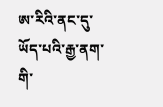ཨ་རིའི་ནང་དུ་ཡོད་པའི་རྒྱ་ནག་གི་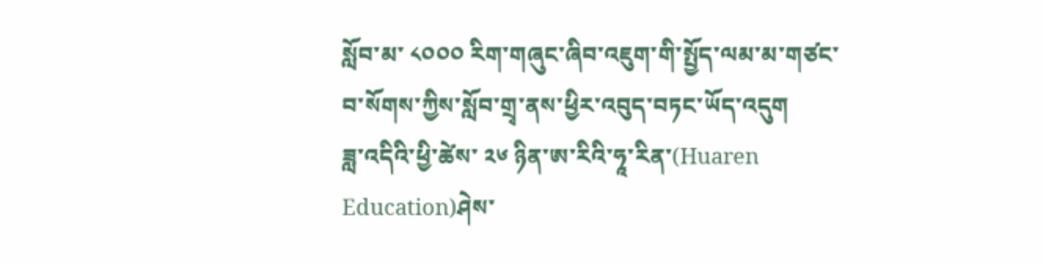སློབ་མ་ ༨༠༠༠ རིག་གཞུང་ཞིབ་འཇུག་གི་སྤྱོད་ལམ་མ་གཙང་བ་སོགས་ཀྱིས་སློབ་གྲྭ་ནས་ཕྱིར་འབུད་བཏང་ཡོད་འདུག
ཟླ་འདིའི་ཕྱི་ཚེས་ ༢༦ ཉིན་ཨ་རིའི་ཧཱ་རིན་(Huaren Education)ཤེས་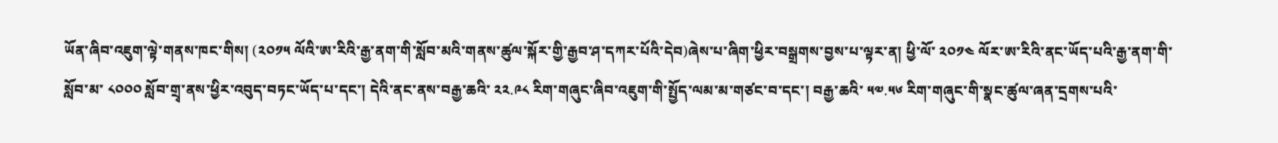ཡོན་ཞིབ་འཇུག་ལྟེ་གནས་ཁང་གིས། (༢༠༡༥ ལོའི་ཨ་རིའི་རྒྱ་ནག་གི་སློབ་མའི་གནས་ཚུལ་སྐོར་གྱི་རྒྱབ་ཤ་དཀར་པོའི་དེབ)ཞེས་པ་ཞིག་ཕྱིར་བསྒྲགས་བྱས་པ་ལྟར་ན། ཕྱི་ལོ་ ༢༠༡༤ ལོར་ཨ་རིའི་ནང་ཡོད་པའི་རྒྱ་ནག་གི་སློབ་མ་ ༨༠༠༠ སློབ་གྲྭ་ནས་ཕྱིར་འབུད་བཏང་ཡོད་པ་དང་། དེའི་ནང་ནས་བརྒྱ་ཆའི་ ༢༢.༩༨ རིག་གཞུང་ཞིབ་འཇུག་གི་སྤྱོད་ལམ་མ་གཙང་བ་དང་། བརྒྱ་ཆའི་ ༥༧.༥༦ རིག་གཞུང་གི་སྣང་ཚུལ་ཞན་དྲགས་པའི་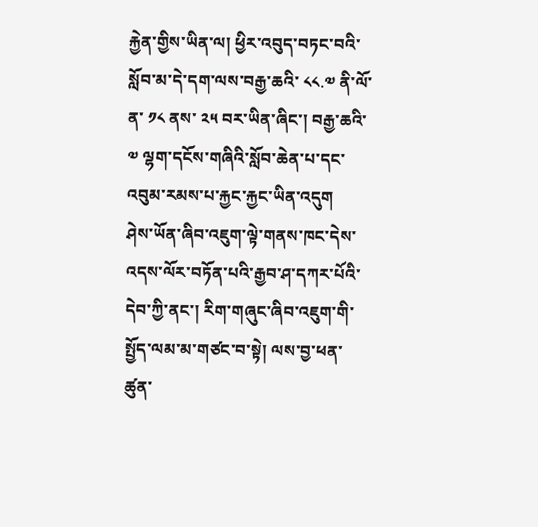རྐྱེན་གྱིས་ཡིན་ལ། ཕྱིར་འབུད་བཏང་བའི་སློབ་མ་དེ་དག་ལས་བརྒྱ་ཆའི་ ༨༨.༧ ནི་ལོ་ན་ ༡༨ ནས་ ༢༥ བར་ཡིན་ཞིང་། བརྒྱ་ཆའི་ ༧ ལྷག་དངོས་གཞིའི་སློབ་ཆེན་པ་དང་འབུམ་རམས་པ་རྐྱང་རྐྱང་ཡིན་འདུག
ཤེས་ཡོན་ཞིབ་འཇུག་ལྟེ་གནས་ཁང་དེས་འདས་ལོར་བཏོན་པའི་རྒྱབ་ཤ་དཀར་པོའི་དེབ་ཀྱི་ནང་། རིག་གཞུང་ཞིབ་འཇུག་གི་སྤྱོད་ལམ་མ་གཙང་བ་སྟེ། ལས་བྱ་ཕན་ཚུན་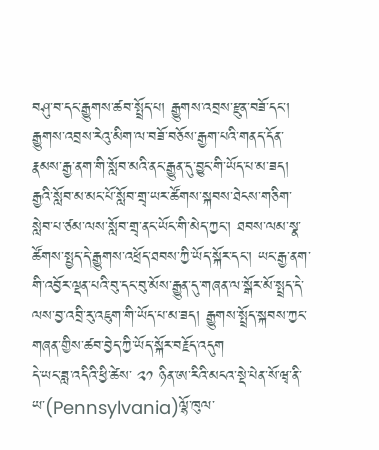བཤུ་བ་དང་རྒྱུགས་ཚབ་སྤྲོད་པ། རྒྱུགས་འབྲས་རྫུན་བཟོ་དང་། རྒྱུགས་འབྲས་རེའུ་མིག་ལ་བཟོ་བཅོས་རྒྱག་པའི་གནད་དོན་རྣམས་རྒྱ་ནག་གི་སློབ་མའི་ནང་རྒྱུན་དུ་བྱུང་གི་ཡོད་པ་མ་ཟད། རྒྱའི་སློབ་མ་མང་པོ་སློབ་གྲྭ་ཡར་ཚོགས་སྐབས་ཐེངས་གཅིག་སླེབ་པ་ཙམ་ལས་སློབ་གྲྭ་ནང་ཡོང་གི་མེད་ཀྱང་། ཐབས་ལམ་སྣ་ཚོགས་སྤྱད་དེ་རྒྱུགས་འཕྲོད་ཐབས་ཀྱི་ཡོད་སྐོར་དང་། ཡང་རྒྱ་ནག་གི་འབྱོར་ལྡན་པའི་བུ་དང་བུ་མོས་རྒྱུན་དུ་གཞན་ལ་སྒོར་མོ་སྤྲད་དེ་ལས་བྱ་འབྲི་རུ་འཇུག་གི་ཡོད་པ་མ་ཟད། རྒྱུགས་སྤྲོད་སྐབས་ཀྱང་གཞན་གྱིས་ཚབ་བྱེད་ཀྱི་ཡོད་སྐོར་བརྗོད་འདུག
དེ་ཡང་ཟླ་འདིའི་ཕྱི་ཚེས་ ༢༡ ཉིན་ཨ་རིའི་མངའ་སྡེ་པེན་སོ་ཝྭ་ནི་ཡ་(Pennsylvania)ལྷོ་ཁུལ་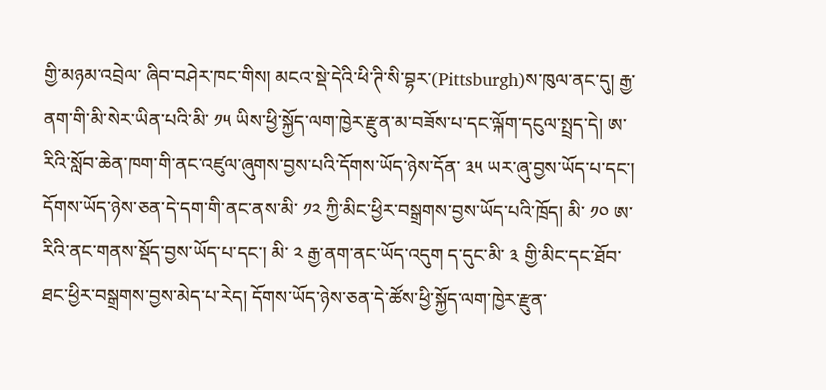གྱི་མཉམ་འབྲེལ་ ཞིབ་བཤེར་ཁང་གིས། མངའ་སྡེ་དེའི་ཕི་ཊི་སི་བྷར་(Pittsburgh)ས་ཁུལ་ནང་དུ། རྒྱ་ནག་གི་མི་སེར་ཡིན་པའི་མི་ ༡༥ ཡིས་ཕྱི་སྐྱོད་ལག་ཁྱེར་རྫུན་མ་བཟོས་པ་དང་ལྐོག་དངུལ་སྤྲད་དེ། ཨ་རིའི་སློབ་ཆེན་ཁག་གི་ནང་འཛུལ་ཞུགས་བྱས་པའི་དོགས་ཡོད་ཉེས་དོན་ ༣༥ ཡར་ཞུ་བྱས་ཡོད་པ་དང་། དོགས་ཡོད་ཉེས་ཅན་དེ་དག་གི་ནང་ནས་མི་ ༡༢ ཀྱི་མིང་ཕྱིར་བསྒྲགས་བྱས་ཡོད་པའི་ཁྲོད། མི་ ༡༠ ཨ་རིའི་ནང་གནས་སྡོད་བྱས་ཡོད་པ་དང་། མི་ ༢ རྒྱ་ནག་ནང་ཡོད་འདུག ད་དུང་མི་ ༣ གྱི་མིང་དང་ཐོབ་ཐང་ཕྱིར་བསྒྲགས་བྱས་མེད་པ་རེད། དོགས་ཡོད་ཉེས་ཅན་དེ་ཚོས་ཕྱི་སྐྱོད་ལག་ཁྱེར་རྫུན་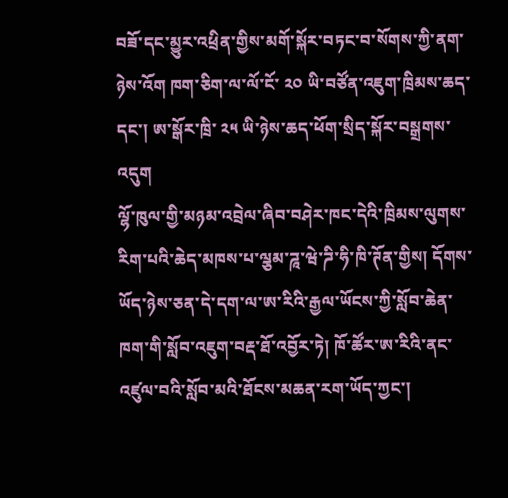བཟོ་དང་མྱུར་འཕྲིན་གྱིས་མགོ་སྐོར་བཏང་བ་སོགས་ཀྱི་ནག་ཉེས་འོག ཁག་ཅིག་ལ་ལོ་ངོ་ ༢༠ ཡི་བཙོན་འཇུག་ཁྲིམས་ཆད་དང་། ཨ་སྒོར་ཁྲི་ ༢༥ ཡི་ཉེས་ཆད་ཕོག་སྲིད་སྐོར་བསྒྲགས་འདུག
ལྷོ་ཁུལ་གྱི་མཉམ་འབྲེལ་ཞིབ་བཤེར་ཁང་དེའི་ཁྲིམས་ལུགས་རིག་པའི་ཆེད་མཁས་པ་ལྕམ་ཌཱ་ཝེ་ཌི་ཧི་ཁི་ཊོན་གྱིས། དོགས་ཡོད་ཉེས་ཅན་དེ་དག་ལ་ཨ་རིའི་རྒྱལ་ཡོངས་ཀྱི་སློབ་ཆེན་ཁག་གི་སློབ་འཇུག་བརྡ་ཐོ་འབྱོར་ཏེ། ཁོ་ཚོར་ཨ་རིའི་ནང་འཛུལ་བའི་སློབ་མའི་ཐོངས་མཆན་རག་ཡོད་ཀྱང་།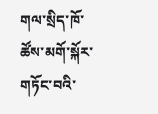གལ་སྲིད་ཁོ་ཚོས་མགོ་སྐོར་གཏོང་བའི་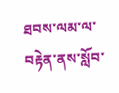ཐབས་ལམ་ལ་བརྟེན་ནས་སློབ་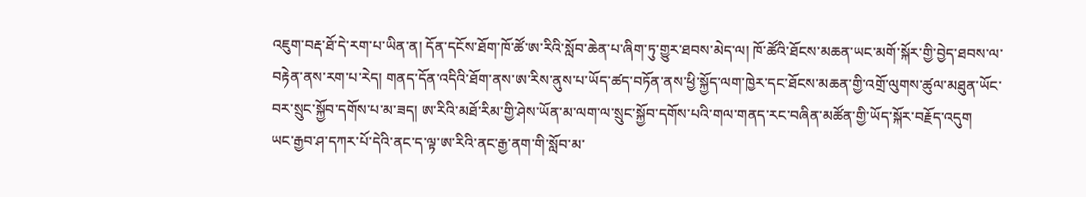འཇུག་བརྡ་ཐོ་དེ་རག་པ་ཡིན་ན། དོན་དངོས་ཐོག་ཁོ་ཚོ་ཨ་རིའི་སློབ་ཆེན་པ་ཞིག་ཏུ་གྱུར་ཐབས་མེད་ལ། ཁོ་ཚོའི་ཐོངས་མཆན་ཡང་མགོ་སྐོར་གྱི་བྱེད་ཐབས་ལ་བརྟེན་ནས་རག་པ་རེད། གནད་དོན་འདིའི་ཐོག་ནས་ཨ་རིས་ནུས་པ་ཡོད་ཚད་བཏོན་ནས་ཕྱི་སྐྱོད་ལག་ཁྱེར་དང་ཐོངས་མཆན་གྱི་འགྲོ་ལུགས་ཚུལ་མཐུན་ཡོང་བར་སྲུང་སྐྱོབ་དགོས་པ་མ་ཟད། ཨ་རིའི་མཐོ་རིམ་གྱི་ཤེས་ཡོན་མ་ལག་ལ་སྲུང་སྐྱོབ་དགོས་པའི་གལ་གནད་རང་བཞིན་མཚོན་གྱི་ཡོད་སྐོར་བརྗོད་འདུག
ཡང་རྒྱབ་ཤ་དཀར་པོ་དེའི་ནང་ད་ལྟ་ཨ་རིའི་ནང་རྒྱ་ནག་གི་སློབ་མ་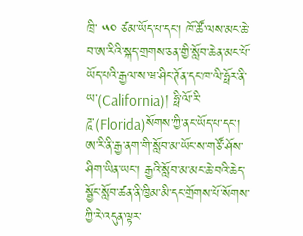ཁྲི་ ༥༠ ཙམ་ཡོད་པ་དང་། ཁོ་ཚོ་ལས་མང་ཆེ་བ་ཨ་རིའི་སྐད་གྲགས་ཅན་གྱི་སློབ་ཆེན་མང་པོ་ཡོད་པའི་རྒྱལ་ས་ཝ་ཤིང་ཊོན་དང་ཁ་ལི་ཧྥོར་ནི་ཡ་(California)། ཧྥི་ལོ་རི་ཌཱ་(Florida)སོགས་ཀྱི་ནང་ཡོད་པ་དང་། ཨ་རི་ནི་རྒྱ་ནག་གི་སློབ་མ་ཡོང་ས་གཙོ་ཤོས་ཤིག་ཡིན་ཡང་། རྒྱའི་སློབ་མ་མང་ཆེ་བའི་ཆེད་སྦྱོང་སློབ་ཚན་ནི་ཁྱིམ་མི་དང་གྲོགས་པོ་སོགས་ཀྱི་རེ་འདུན་ལྟར་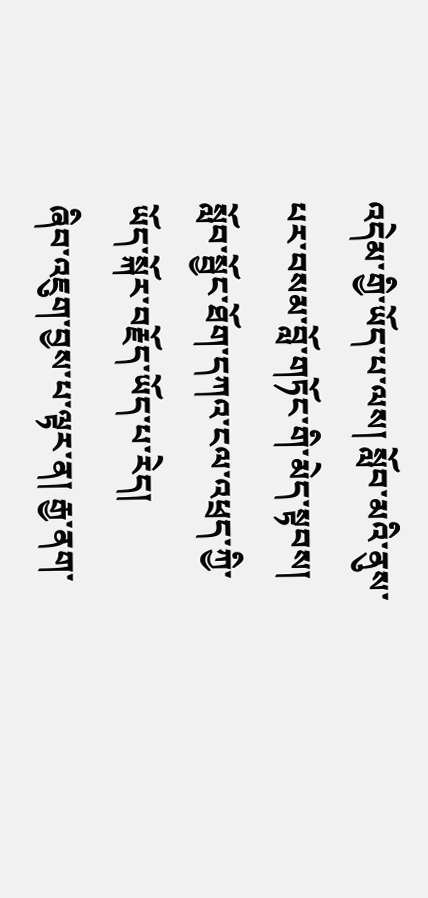འདེམ་གྱི་ཡོད་པ་ལས། སློབ་མའི་ནུས་པར་བསམ་བློ་གཏོང་གི་མེད་སྟབས། སློབ་སྦྱོང་ཐོག་དཀའ་ངལ་འཕྲད་ཀྱི་ཡོད་སྐོར་བརྗོད་ཡོད་པ་རེད།
ཞིབ་འཇུག་བྱས་པ་ལྟར་ན། རྒྱ་ནག་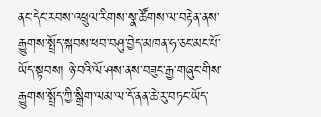ནང་དེང་རབས་འཕྲུལ་རིགས་སྣ་ཚོགས་ལ་བརྟེན་ནས་རྒྱུགས་སྤྲོད་སྐབས་ཕབ་བཤུ་བྱེད་མཁན་ཧ་ཅང་མང་པོ་ཡོད་སྟབས། ཉེ་བའི་ལོ་ཤས་ནས་བཟུང་རྒྱ་གཞུང་གིས་རྒྱུགས་སྤྲོད་ཀྱི་སྒྲིག་ལམ་ལ་དོ་ནན་ཆེ་རུ་བཏང་ཡོད་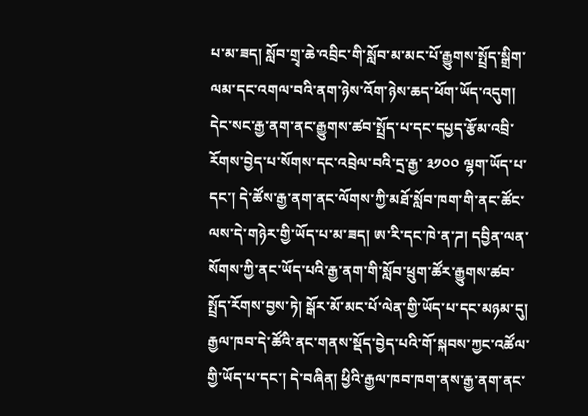པ་མ་ཟད། སློབ་གྲྭ་ཆེ་འབྲིང་གི་སློབ་མ་མང་པོ་རྒྱུགས་སྤྲོད་སྒྲིག་ལམ་དང་འགལ་བའི་ནག་ཉེས་འོག་ཉེས་ཆད་ཕོག་ཡོད་འདུག། དེང་སང་རྒྱ་ནག་ནང་རྒྱུགས་ཚབ་སྤྲོད་པ་དང་དཔྱད་རྩོམ་འབྲི་རོགས་བྱེད་པ་སོགས་དང་འབྲེལ་བའི་དྲ་རྒྱ་ ༣༡༠༠ ལྷག་ཡོད་པ་དང་། དེ་ཚོས་རྒྱ་ནག་ནང་ལོགས་ཀྱི་མཐོ་སློབ་ཁག་གི་ནང་ཚོང་ལས་དེ་གཉེར་གྱི་ཡོད་པ་མ་ཟད། ཨ་རི་དང་ཁེ་ན་ཌ། དབྱིན་ལན་སོགས་ཀྱི་ནང་ཡོད་པའི་རྒྱ་ནག་གི་སློབ་ཕྲུག་ཚོར་རྒྱུགས་ཚབ་སྤྲོད་རོགས་བྱས་ཏེ། སྒོར་མོ་མང་པོ་ལེན་གྱི་ཡོད་པ་དང་མཉམ་དུ། རྒྱལ་ཁབ་དེ་ཚོའི་ནང་གནས་སྡོད་བྱེད་པའི་གོ་སྐབས་ཀྱང་འཚོལ་གྱི་ཡོད་པ་དང་། དེ་བཞིན། ཕྱིའི་རྒྱལ་ཁབ་ཁག་ནས་རྒྱ་ནག་ནང་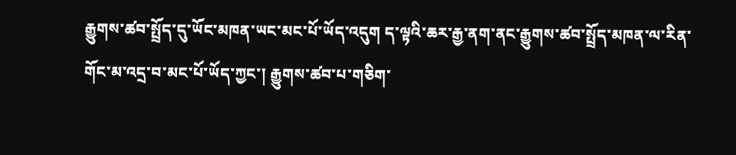རྒྱུགས་ཚབ་སྤྲོད་དུ་ཡོང་མཁན་ཡང་མང་པོ་ཡོད་འདུག ད་ལྟའི་ཆར་རྒྱ་ནག་ནང་རྒྱུགས་ཚབ་སྤྲོད་མཁན་ལ་རིན་གོང་མ་འདྲ་བ་མང་པོ་ཡོད་ཀྱང་། རྒྱུགས་ཚབ་པ་གཅིག་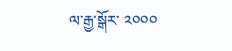ལ་རྒྱ་སྒོར་ ༢༠༠༠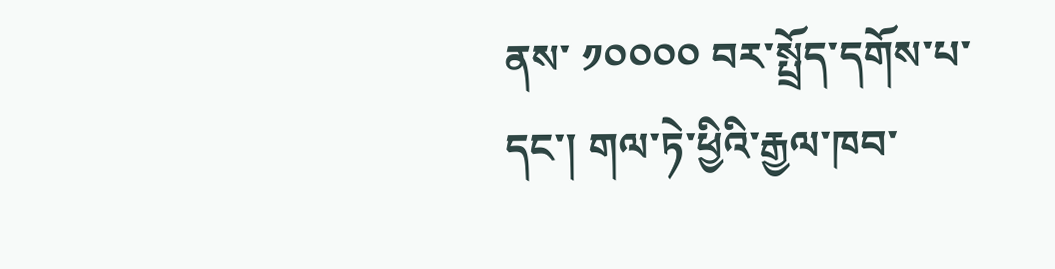ནས་ ༡༠༠༠༠ བར་སྤྲོད་དགོས་པ་དང་། གལ་ཏེ་ཕྱིའི་རྒྱལ་ཁབ་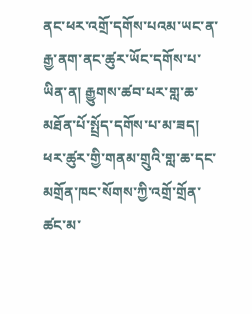ནང་ཕར་འགྲོ་དགོས་པའམ་ཡང་ན་རྒྱ་ནག་ནང་ཚུར་ཡོང་དགོས་པ་ཡིན་ན། རྒྱུགས་ཚབ་པར་གླ་ཆ་མཐོན་པོ་སྤྲོད་དགོས་པ་མ་ཟད། ཕར་ཚུར་གྱི་གནམ་གྲུའི་གླ་ཆ་དང་མགྲོན་ཁང་སོགས་ཀྱི་འགྲོ་གྲོན་ཚང་མ་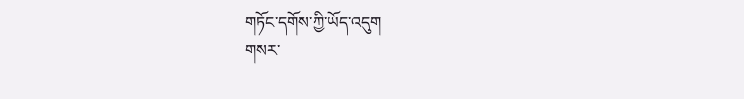གཏོང་དགོས་ཀྱི་ཡོད་འདུག
གསར་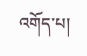འགོད་པ།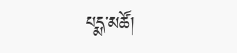པདྨ་མཚོ།